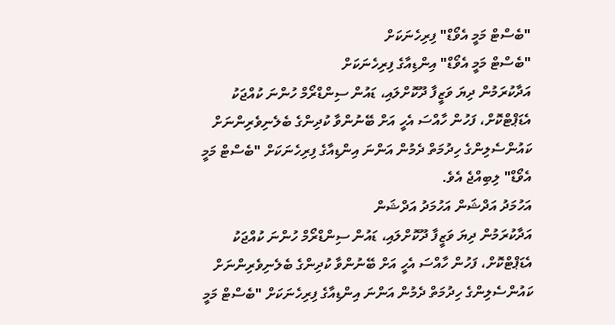"ބެސްޓް މަމީ އެވޯޑް" ފިރިހެނަކަށް
"ބެސްޓް މަމީ އެވޯޑް" އިންޑިއާގެ ފިރިހެނަކަށް
އަދާކުރަމުން ދިޔަ ވަޒީފާ ދޫކޮށްލައި، ޑައުން ސިންޑްރޯމް ހުންނަ ކުއްޖަކު އެޑަޕްޓްކޮށް، ފަހުން ހާއްސަ އެހީ އަށް ބޭނުންވާ ކުދިންގެ ބެލެނިވެރިންނަށް ކައުންސެލިންގެ ހިދުމަތް ދެމުން އަންނަ އިންޑިއާގެ ފިރިހެނަކަށް "ބެސްޓް މަމީ އެވޯޑް" ލިބިއްޖެ އެވެ.
އަހުމަދު އަދްޝަން އަހުމަދު އަދްޝަން
އަދާކުރަމުން ދިޔަ ވަޒީފާ ދޫކޮށްލައި، ޑައުން ސިންޑްރޯމް ހުންނަ ކުއްޖަކު އެޑަޕްޓްކޮށް، ފަހުން ހާއްސަ އެހީ އަށް ބޭނުންވާ ކުދިންގެ ބެލެނިވެރިންނަށް ކައުންސެލިންގެ ހިދުމަތް ދެމުން އަންނަ އިންޑިއާގެ ފިރިހެނަކަށް "ބެސްޓް މަމީ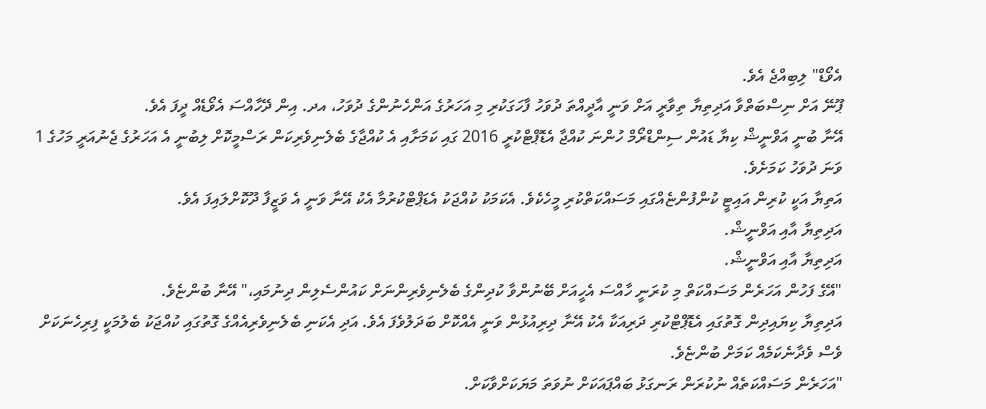އެވޯޑް" ލިބިއްޖެ އެވެ.
ޕޫނޭ އަށް ނިސްބަތްވާ އަދިތިޔާ ތިވާރީ އަށް ވަނީ އާދީއްތަ ދުވަހު ފާހަގަކުރި މި އަހަރުގެ އަންހެނުންގެ ދުވަހު، އދ. އިން ދޭހާއްސަ އެވޯޑެއް ދީފަ އެވެ.
އޭނާ ބުނީ އަވްނީޝް ކިޔާ ޑައުން ސިންޑްރޯމް ހުންނަ ކުއްޖާ އެޑޮޕްޓްކުރީ 2016 ގައި ކަމަށާއި އެ ކުއްޖާގެ ބެލެނިވެރިކަން ރަސްމީކޮށް ލިބުނީ އެ އަހަރުގެ ޖެނުއަރީ މަހުގެ 1 ވަނަ ދުވަހު ކަމަށެވެ.
އަތިޔާ އަކީ ކުރިން އައިޓީ ކުންފުންޏެއްގައި މަސައްކަތްކުރި މީހެކެވެ. އެކަމަކު ކުއްޖަކު އެޑަޕްޓްކުރުމާ އެކު އޭނާ ވަނީ އެ ވަޒީފާ ދޫކޮށްލައިފަ އެވެ.
އަދިތިޔާ އާއި އަވްނީޝް.
އަދިތިޔާ އާއި އަވްނީޝް.
"އޭގެ ފަހުން އަހަރެން މަސައްކަތް މި ކުރަނީ ހާއްސަ އެހީއަށް ބޭނުންވާ ކުދިންގެ ބެލެނިވެރިންނަށް ކައުންސެލިން ދިނުމައި،" އޭނާ ބުންޏެވެ.
އަދިތިޔާ ކިޔައިދިން ގޮތުގައި އެޑޮޕްޓްކުރި ދަރިއަކާ އެކު އޭނާ ދިރިއުޅުން ވަނީ އެއްކޮށް ބަދަލުވެފަ އެވެ. އަދި އެކަނި ބެލެނިވެރިއެއްގެ ގޮތުގައި ކުއްޖަކު ބެލުމަކީ ފިރިހެނަކަށް ވެސް ވެދާނެކަމެއް ކަމަށް ބުންޏެވެ.
"އަހަރެން މަސައްކަތެއް ނުކުރަން ރަނގަޅު ބައްޕައަކަށް ނުވަތަ މަޔަކަށްވާކަށް.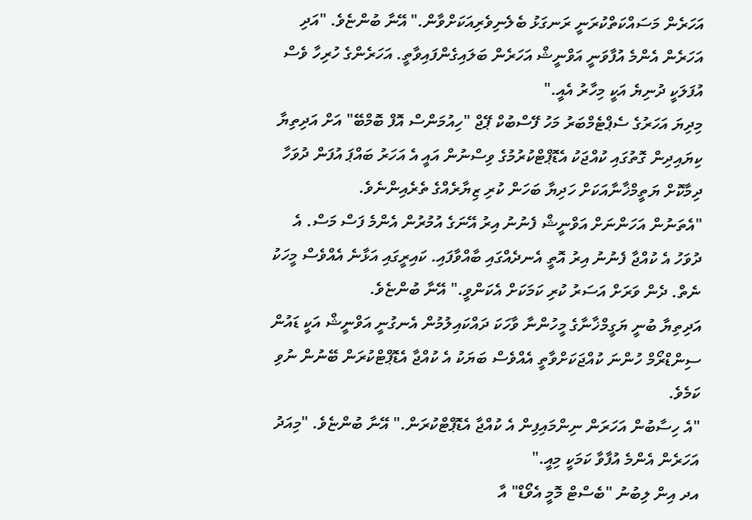އަހަރެން މަސައްކަތްކުރަނީ ރަނގަޅު ބެލެނިވެރިއަކަށްވާން." އޭނާ ބުންޏެވެ. "އަދި އަހަރެން އެންމެ އުފާވަނީ އަވްނީޝް އަހަރެން ބަލައިގެންފައިވާތީ. އަހަރެންގެ ހުރިހާ ވެސް އުފަލަކީ ދުނިޔެ އަކީ މިހާރު އެއީ."
މިދިޔަ އަހަރުގެ ސެޕްޓެމްބަރު މަހު ފޭސްބުކް ޕޭޖް "ހިއުމަންސް އޮފް ބޮމްބޭ" އަށް އަދިތިޔާ ކިޔައިދިން ގޮތުގައި ކުއްޖަކު އެޑޮޕްޓްކުރުމުގެ ވިސްނުން އައީ އެ އަހަރު ބައްޕަ އުފަން ދުވަހާ ދިމާކޮށް ޔަތީމްޚާނާއަކަށް ހަދިޔާ ބަހަން ކުރި ޒިޔާރެއްގެ ތެރެއިންނެވެ.
"އެތަނުން އަހަންނަށް އަވްނީޝް ފެނުނު އިރު އޭނަގެ އުމުރުން އެންމެ ފަސް މަސް. އެ ދުވަހު އެ ކުއްޖާ ފެނުނު އިރު އޮތީ އެނދެއްގައި ބާއްވާފައި. ކައިރީގައި އަޅާނެ އެއްވެސް މީހަކު ނެތް. ދެން ވަރަށް އަސަރު ކުރި ކަމަކަށް އެކަންވީ." އޭނާ ބުންޏެވެ.
އަދިތިޔާ ބުނީ ޔަގީމްޚާނާގެ މީހުންނާ ވާހަކަ ދައްކައިލުމުން އެނގުނީ އަވްނީޝް އަކީ ޑައުން ސިންޑްރޯމް ހުންނަ ކުއްޖަކަށްވާތީ އެއްވެސް ބަޔަކު އެ ކުއްޖާ އެޑޮޕްޓްކުރަން ބޭނުން ނުވި ކަމެވެ.
"އެ ހިސާބުން އަހަރަން ނިންމައިފިން އެ ކުއްޖާ އެޑޮޕްޓްކުރަން." އޭނާ ބުންޏެވެ. "މިއަދު އަހަރެން އެންމެ އުފާވާ ކަމަކީ މިއީ."
އދ އިން ލިބުނު "ބެސްޓް މޮމީ އެވޯޑް" އާ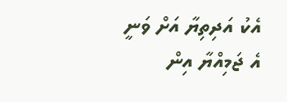އެކު އަދިތިޔާ އަށް ވަނީ އެ ޖަމިއްޔާ އިން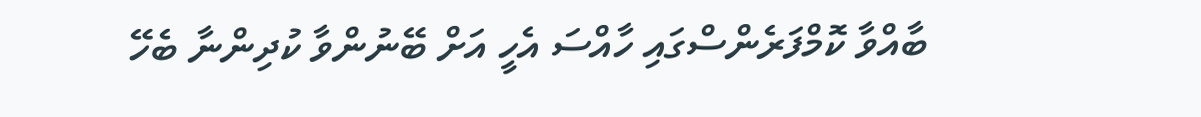ބާއްވާ ކޮމްފަރެންސްގައި ހާއްސަ އެހީ އަށް ބޭނުންވާ ކުދިންނާ ބެހޭ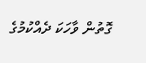ގޮތުން ވާހަކަ ދެއްކުމުގެ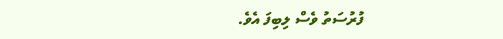ފުރުސަތު ވެސް ލިބިފަ އެވެ.